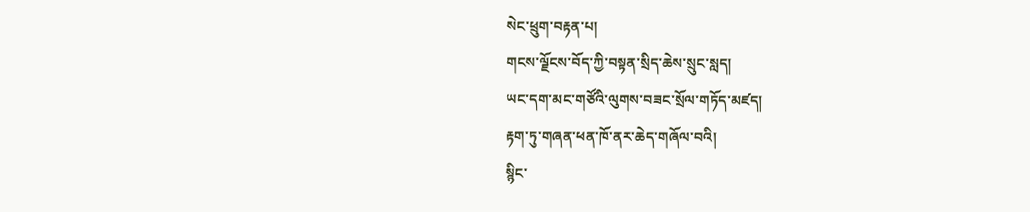སེང་ཕྲུག་བརྟན་པ།
གངས་ལྗོངས་བོད་ཀྱི་བསྟན་སྲིད་ཆེས་སྲུང་སླད།
ཡང་དག་མང་གཙོའི་ལུགས་བཟང་སྲོལ་གཏོད་མཛད།
རྟག་ཏུ་གཞན་ཕན་ཁོ་ནར་ཆེད་གཞོལ་བའི།
སྙིང་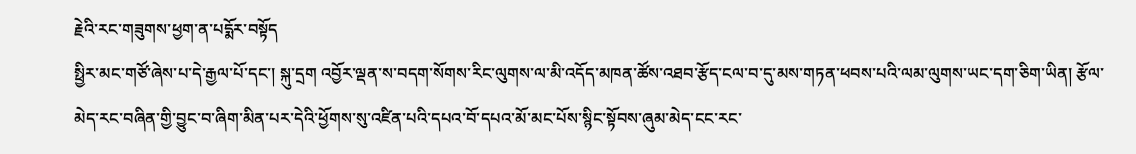རྗེའི་རང་གཟུགས་ཕྱག་ན་པདྨོར་བསྟོད
སྥྱིར་མང་གཙོ་ཞེས་པ་དེ་རྒྱལ་པོ་དང་། སྐུ་དྲག འབྱོར་ལྡན་ས་བདག་སོགས་རིང་ལུགས་ལ་མི་འདོད་མཁན་ཚོས་འཐབ་རྩོད་ངལ་བ་དུ་མས་གཏན་ཕབས་པའི་ལམ་ལུགས་ཡང་དག་ཅིག་ཡིན། རྩོལ་མེད་རང་བཞིན་གྱི་བྱུང་བ་ཞིག་མིན་པར་དེའི་ཕྱོགས་སུ་འཛིན་པའི་དཔའ་བོ་དཔའ་མོ་མང་པོས་སྙིང་སྟོབས་ཞུམ་མེད་ངང་རང་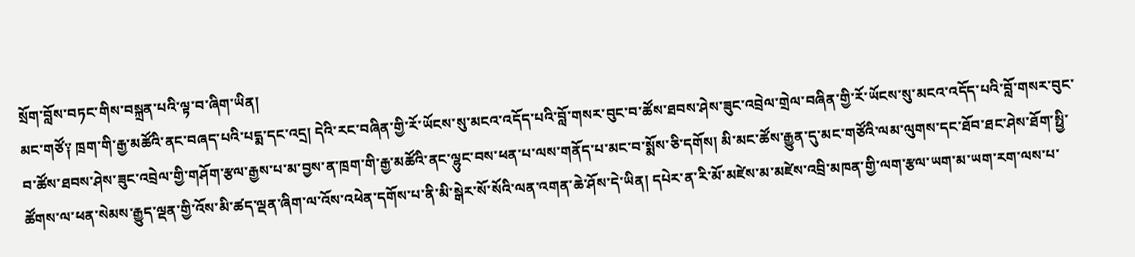སྲོག་བློས་བཏང་གིས་བསྐྲན་པའི་ལྟ་བ་ཞིག་ཡིན།
མང་གཙོ༑ ཁྲག་གི་རྒྱ་མཚོའི་ནང་བཞད་པའི་པདྨ་དང་འདྲ། དེའི་རང་བཞིན་གྱི་རོ་ཡོངས་སུ་མངའ་འདོད་པའི་བློ་གསར་བུང་བ་ཚོས་ཐབས་ཤེས་ཟུང་འབྲེལ་གྲེལ་བཞིན་གྱི་རོ་ཡོངས་སུ་མངའ་འདོད་པའི་བློ་གསར་བུང་བ་ཚོས་ཐབས་ཤེས་ཟུང་འབྲེལ་གྱི་གཤོག་རྩལ་རྒྱས་པ་མ་བྱས་ན་ཁྲག་གི་རྒྱ་མཚོའི་ནང་ལྷུང་བས་ཕན་པ་ལས་གནོད་པ་མང་བ་སྨོས་ཅི་དགོས། མི་མང་ཚོས་རྒྱུན་དུ་མང་གཙོའི་ལམ་ལུགས་དང་ཐོབ་ཐང་ཤེས་ཐོག་སྥྱི་ཚོགས་ལ་ཕན་སེམས་རྒྱུད་ལྡན་གྱི་འོས་མི་ཚད་ལྡན་ཞིག་ལ་འོས་འཕེན་དགོས་པ་ནི་མི་སྒེར་སོ་སོའི་ལན་འགན་ཆེ་ཤོས་དེ་ཡིན། དཔེར་ན་རི་མོ་མཛེས་མ་མཛེས་འབྲི་མཁན་གྱི་ལག་རྩལ་ཡག་མ་ཡག་རག་ལས་པ་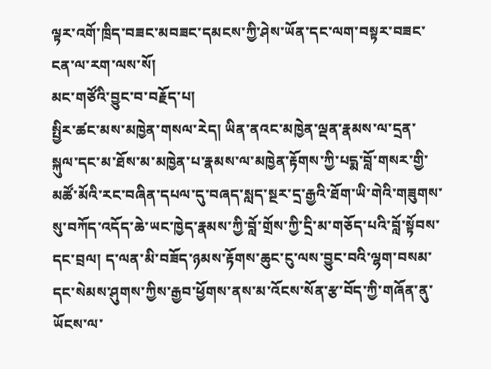ལྟར་འགོ་ཁྲིད་བཟང་མབཟང་དམངས་ཀྱི་ཤེས་ཡོན་དང་ལག་བསྟར་བཟང་ངན་ལ་རག་ལས་སོ།
མང་གཙོའི་བྱུང་བ་བརྗོད་པ།
སྤྱིར་ཚང་མས་མཁྱེན་གསལ་རེད། ཡིན་ནའང་མཁྱེན་ལྡན་རྣམས་ལ་དྲན་སྐུལ་དང་མ་ཐོས་མ་མཁྱེན་པ་རྣམས་ལ་མཁྱེན་རྟོགས་ཀྱི་པདྨ་བློ་གསར་གྱི་མཚོ་མོའི་རང་བཞིན་དཔལ་དུ་བཞད་སླད་སྔར་དྲ་རྒྱའི་ཐོག་ཡི་གེའི་གཟུགས་སུ་བཀོད་འདོད་ཆེ་ཡང་ཁྱེད་རྣམས་ཀྱི་བློ་གྲོས་ཀྱི་དྲི་མ་གཅོད་པའི་བློ་སྟོབས་དང་བྲལ། ད་ལན་མི་བཟོད་ཉམས་རྟོགས་ཆུང་ངུ་ལས་བྱུང་བའི་ལྷག་བསམ་དང་སེམས་ཤུགས་ཀྱིས་རྒྱབ་ཕྱོགས་ནས་མ་འོངས་སོན་རྩ་བོད་ཀྱི་གཞོན་ནུ་ཡོངས་ལ་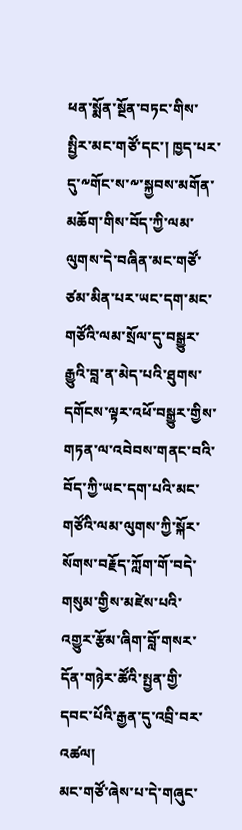ཕན་སྨོན་སྔོན་བཏང་གིས་སྤྱིར་མང་གཙོ་དང་། ཁྱད་པར་དུ་༸གོང་ས་༸་སྐྱབས་མགོན་མཆོག་གིས་བོད་ཀྱི་ལམ་ལུགས་དེ་བཞིན་མང་གཙོ་ཙམ་མིན་པར་ཡང་དག་མང་གཙོའི་ལམ་སྲོལ་དུ་བསྒྱུར་རྒྱུའི་བླ་ན་མེད་པའི་ཐུགས་དགོངས་ལྟར་འཕོ་བསྒྱུར་གྱིས་གཏན་ལ་འབེབས་གནང་བའི་བོད་ཀྱི་ཡང་དག་པའི་མང་གཙོའི་ལམ་ལུགས་ཀྱི་སྐོར་སོགས་བརྗོད་ཀློག་གོ་བདེ་གསུམ་གྱིས་མཛེས་པའི་འགྱུར་རྩོམ་ཞིག་བློ་གསར་དོན་གཉེར་ཚོའི་སྤྱན་གྱི་དབང་པོའི་རྒྱན་དུ་འབྲི་བར་འཚལ།
མང་གཙོ་ཞེས་པ་དེ་གཞུང་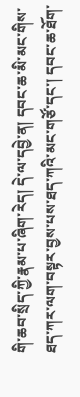གི་ཆབ་སྲིད་ཀྱི་རྣམ་པ་ཞིག་རེད། དེ་ལ་དབྱེ་ན། དབང་ཆ་མི་མང་གིས་ཐད་ཀར་ལག་བསྟར་བྱས་པས་ཐད་ཀའི་མང་གཙོ་དང་། དབང་ཆ་ཐོག་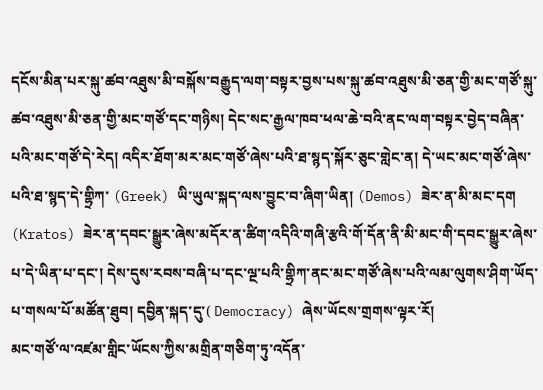དངོས་མིན་པར་སྐུ་ཚབ་འཐུས་མི་བསྐོས་བརྒྱུད་ལག་བསྟར་བྱས་པས་སྐུ་ཚབ་འཐུས་མི་ཅན་གྱི་མང་གཙོ་སྐུ་ཚབ་འཐུས་མི་ཅན་གྱི་མང་གཙོ་དང་གཉིས། དེང་སང་རྒྱལ་ཁབ་ཕལ་ཆེ་བའི་ནང་ལག་བསྟར་བྱེད་བཞིན་པའི་མང་གཙོ་དེ་རེད། འདིར་ཐོག་མར་མང་གཙོ་ཞེས་པའི་ཐ་སྙད་སྐོར་ཅུང་གླེང་ན། དེ་ཡང་མང་གཙོ་ཞེས་པའི་ཐ་སྙད་དེ་གྷྲིཀ་ (Greek) ཡི་ཡུལ་སྐད་ལས་བྱུང་བ་ཞིག་ཡིན། (Demos) ཟེར་ན་མི་མང་དག (Kratos) ཟེར་ན་དབང་སྒྱུར་ཞེས་མདོར་ན་ཚིག་འདིའི་གཞི་རྩའི་གོ་དོན་ནི་མི་མང་གི་དབང་སྒྱུར་ཞེས་པ་དེ་ཡིན་པ་དང་། དེས་དུས་རབས་བཞི་པ་དང་ལྔ་པའི་གྷྲིཀ་ནང་མང་གཙོ་ཞེས་པའི་ལམ་ལུགས་ཤིག་ཡོད་པ་གསལ་པོ་མཚོན་ཐུབ། དབྱིན་སྐད་དུ་( Democracy) ཞེས་ཡོངས་གྲགས་ལྟར་རོ།
མང་གཙོ་ལ་འཛམ་གླིང་ཡོངས་ཀྱིས་མགྲིན་གཅིག་ཏུ་འདོན་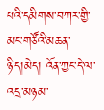པའི་དམིགས་བཀར་གྱི་མང་གཙོའི་མཆན་ཉིད།མེད། འོན་ཀྱང་དེ་ལ་འདྲ་མཉམ་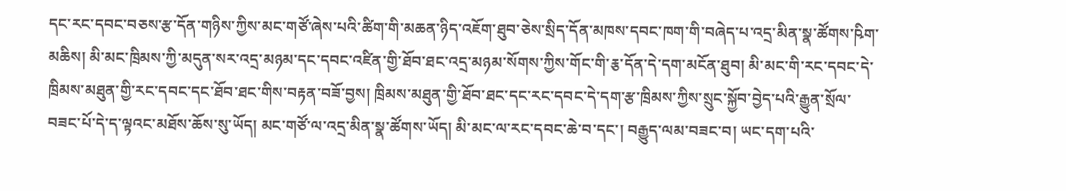དང་རང་དབང་བཅས་རྩ་དོན་གཉིས་ཀྱིས་མང་གཙོ་ཞེས་པའི་ཚིག་གི་མཆན་ཉིད་འཇོག་ཐུབ་ཅེས་སྲིད་དོན་མཁས་དབང་ཁག་གི་བཞེད་པ་འདྲ་མིན་སྣ་ཚོགས་ཥིག་མཆིས། མི་མང་ཁྲིམས་ཀྱི་མདུན་སར་འདྲ་མཉམ་དང་དབང་འཛིན་གྱི་ཐོབ་ཐང་འདྲ་མཉམ་སོགས་ཀྱིས་གོང་གི་རྕ་དོན་དེ་དག་མངོན་ཐུབ། མི་མང་གི་རང་དབང་དེ་ཁྲིམས་མཐུན་གྱི་རང་དབང་དང་ཐོབ་ཐང་གིས་བརྟན་བཟོ་བྱས། ཁྲིམས་མཐུན་གྱི་ཐོབ་ཐང་དང་རང་དབང་དེ་དག་རྩ་ཁྲིམས་ཀྱིས་སྲུང་སྐྱོབ་བྱེད་པའི་རྒྱུན་སྲོལ་བཟང་པོ་དེ་ད་ལྟའང་མཐོས་ཆོས་སུ་ཡོད། མང་གཙོ་ལ་འདྲ་མིན་སྣ་ཚོགས་ཡོད། མི་མང་ལ་རང་དབང་ཆེ་བ་དང་། བརྒྱུད་ལམ་བཟང་བ། ཡང་དག་པའི་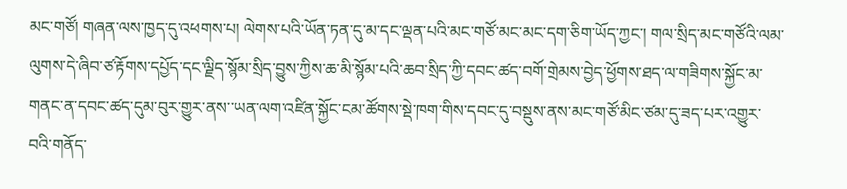མང་གཙོ། གཞན་ལས་ཁྱད་དུ་འཕགས་པ། ལེགས་པའི་ཡོན་ཏན་དུ་མ་དང་ལྡན་པའི་མང་གཙོ་མང་མང་དག་ཅིག་ཡོད་ཀྱང་། གལ་སྲིད་མང་གཙོའི་ལམ་ལུགས་དེ་ཞིབ་ཙ་རྟོགས་དཔྱོད་དང་ལྗིད་སྙོམ་སྲིད་བྱུས་ཀྱིས་ཆ་མི་སྙོམ་པའི་ཆབ་སྲིད་ཀྱི་དབང་ཚད་བགོ་གྲེམས་བྱེད་ཕྱོགས་ཐད་ལ་གཟིགས་སྐྱོང་མ་གནང་ན་དབང་ཚད་དུམ་བུར་གྱུར་ནས་་ཡན་ལག་འཛིན་སྐྱོང་ངམ་ཚོགས་སྡེ་ཁག་གིས་དབང་དུ་བསྡུས་ནས་མང་གཙོ་མིང་ཙམ་དུ་ཟད་པར་འགྱུར་བའི་གནོད་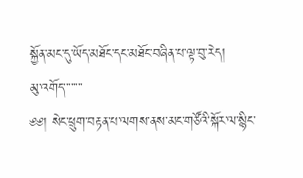སྐྱོན་མང་དུ་ཡོད་མཐོང་དང་མཐོང་བཞིན་པ་ལྟ་བུ་རེད།
མུ་འགོད་་་་་་་་
༅༅། སེང་ཕྲུག་བརྟན་པ་ལགས་ནས་མང་གཙོའི་སྐོར་ལ་སྙིང་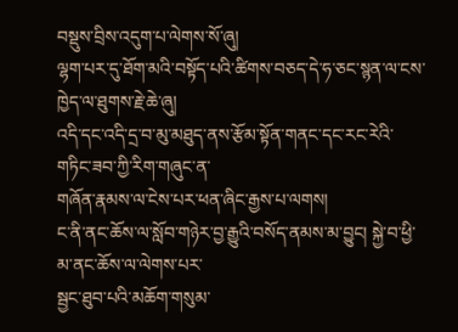བསྡུས་བྲིས་འདུག་པ་ལེགས་སོ་ཞུ།
ལྷག་པར་དུ་ཐོག་མའི་བསྟོད་པའི་ཚིགས་བཅད་དེ་ཧ་ཅང་སྙན་ལ་ངས་ཁྱེད་ལ་ཐུགས་རྗེ་ཆེ་ཞུ།
འདི་དང་འདི་དྲ་བ་མུ་མཐུད་ནས་རྩོམ་སྟོན་གནང་དང་རང་རེའི་གཏིང་ཟབ་ཀྱི་རིག་གཞུང་ན་
གཞོན་རྣམས་ལ་ངེས་པར་ཕན་ཞིང་རྒྱས་པ་ལགས།
ང་ནི་ནང་ཆོས་ལ་སློབ་གཉེར་བྱ་རྒྱུའི་བསོད་ནམས་མ་བྱུང། སྐྱེ་བ་ཕྱི་མ་ནང་ཆོས་ལ་ལེགས་པར་
སྦྱང་ཐུབ་པའི་མཆོག་གསུམ་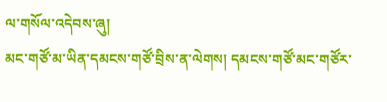ལ་གསོལ་འདེབས་ཞུ།
མང་གཙོ་མ་ཡིན་དམངས་གཙོ་བྲིས་ན་ལེགས། དམངས་གཙོ་མང་གཙོར་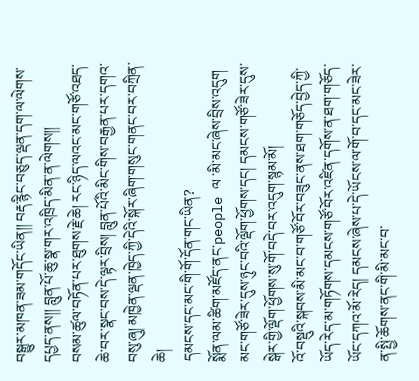བསྒྱུར་མཁན་ཟམ་གདོང་ཡིན།། བརྡ་རྙིང་བཅུད་ལྡན་དག་ལ་ལེགས་དཔྱད་ནས།། བླུན་པོ་ཆུ་སྣ་གར་འཁྲིད་མིན་ན་ལེགས།།
བསམ་ཚུལ་བཏོན་པར་ཐུགས་རྗེ་ཆེ། རང་ཉིད་ལའང་མང་གཙོ་འཐད་ཆེ་བར་སྣང་བས་དེ་ལྟར་བྲིས། བླུན་པོའི་མིང་གིས་བརྒྱན་པར་དགའ་བསུ་ཞུ། མཁྱེན་ལྡན་ཁྱེད་ཀྱི་དེའི་སྐོར་ཞིག་གསུང་གནང་བར་བཀྲིན་ཆེ།
དམངས་དང་མང་གི་གོ་དོན་གང་ཡིན?
སྨོན་ལམ་ཚིག་མཛོད་ནང་people ལ ་མི་མང་ཞེས་བྲིས་འདུག
མང་གཙོ་ཟེར་དུས་ཉུང་བའི་ལྡོག་ཕྱོགས་དང། དམངས་གཙོ་ཟེར་དུས་སྒེར་གྱི་ལྡོག་ཕྱོགས་སུ་གོ་བདེ་བར་འདུག་སྙམ་མོ།
འོ་བསྡུའི་སྐབས་མི་མང་བ་གཙོ་བོར་བཟུང་ནས་ཐག་གཅོད་བྱེད་ཀྱི་ཡོད་རེད་མ་གཏོགས་དམངས་གཙོ་བོར་འཛིན་དགོས་ན་ཐག་གཅོད་ཡོང་དཀའ་མོ་རེད། དམངས་ཞེས་པ་དེ་ཡོངས་ལ་གོ་བ་དང་མང་ཟེར་ན་སྤྱི་ཆོགས་ནང་གི་མི་མང་བ་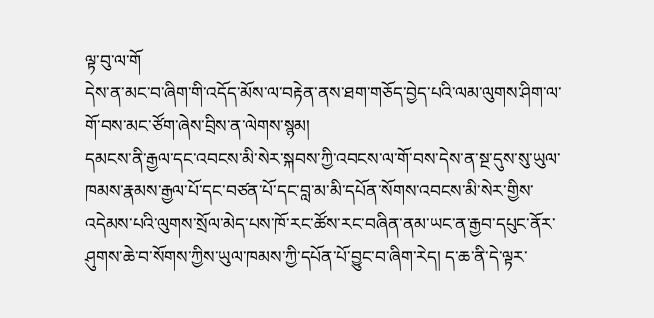ལྟ་བུ་ལ་གོ
དེས་ན་མང་བ་ཞིག་གི་འདོད་མོས་ལ་བརྟེན་ནས་ཐག་གཅོད་བྱེད་པའི་ལམ་ལུགས་ཤིག་ལ་གོ་བས་མང་ཙོག་ཞེས་བྲིས་ན་ལེགས་སྙམ།
དམངས་ནི་རྒྱལ་དང་འབངས་མི་སེར་སྐབས་ཀྱི་འབངས་ལ་གོ་བས་དེས་ན་སྔ་དུས་སུ་ཡུལ་ཁམས་རྣམས་རྒྱལ་པོ་དང་བཙན་པོ་དང་བླ་མ་མི་དཔོན་སོགས་འབངས་མི་སེར་གྱིས་འདེམས་པའི་ལུགས་སྲོལ་མེད་པས་ཁོ་རང་ཚོས་རང་བཞིན་ནམ་ཡང་ན་རྒྱབ་དཔུང་ནོར་ཤུགས་ཆེ་བ་སོགས་ཀྱིས་ཡུལ་ཁམས་ཀྱི་དཔོན་པོ་བྱུང་བ་ཞིག་རེད། ད་ཆ་ནི་དེ་ལྟར་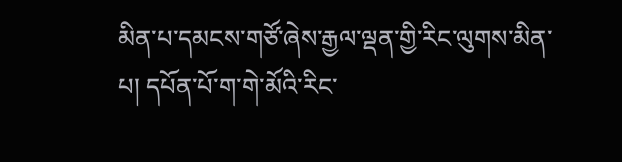མིན་པ་དམངས་གཙོ་ཞེས་རྒྱལ་ལྡན་གྱི་རིང་ལུགས་མིན་པ། དཔོན་པོ་ག་གེ་མོའི་རིང་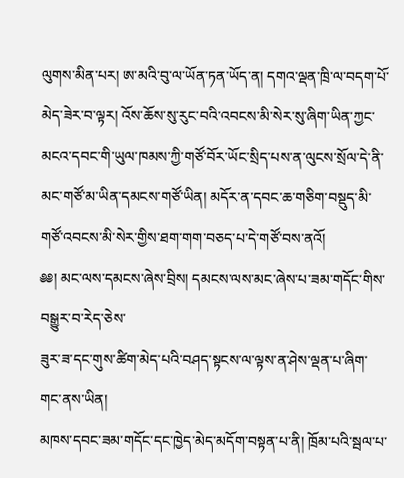ལུགས་མིན་པར། ཨ་མའི་བུ་ལ་ཡོན་ཏན་ཡོད་ན། དགའ་ལྡན་ཁྲི་ལ་བདག་པོ་མེད་ཟེར་བ་ལྟར། འོས་ཆོས་སུ་རུང་བའི་འབངས་མི་སེར་སུ་ཞིག་ཡིན་ཀྱང་མངའ་དབང་གི་ཡུལ་ཁམས་ཀྱི་གཙོ་བོར་ཡོང་སྲིད་པས་ན་ལུངས་སྲོལ་དེ་ནི་མང་གཙོ་མ་ཡིན་དམངས་གཙོ་ཡིན། མདོར་ན་དབང་ཆ་གཅིག་བསྡུད་མི་གཙོ་འབངས་མི་སེར་གྱིས་ཐག་གག་བཅད་པ་དེ་གཙོ་བས་ནའོ།
༅༅། མང་ལས་དམངས་ཞེས་བྲིས། དམངས་ལས་མང་ཞེས་པ་ཟམ་གདོང་གིས་བསྒྱུར་བ་རེད་ཅེས་
ཟུར་ཟ་དང་གུས་ཚིག་མེད་པའི་བཤད་སྟངས་ལ་ལྟས་ན་ཤེས་ལྡན་པ་ཞིག་གང་ནས་ཡིན།
མཁས་དབང་ཟམ་གདོང་དང་ཁྱེད་མེད་མདོག་བསྟན་པ་ནི། ཁྲོམ་པའི་སྦལ་པ་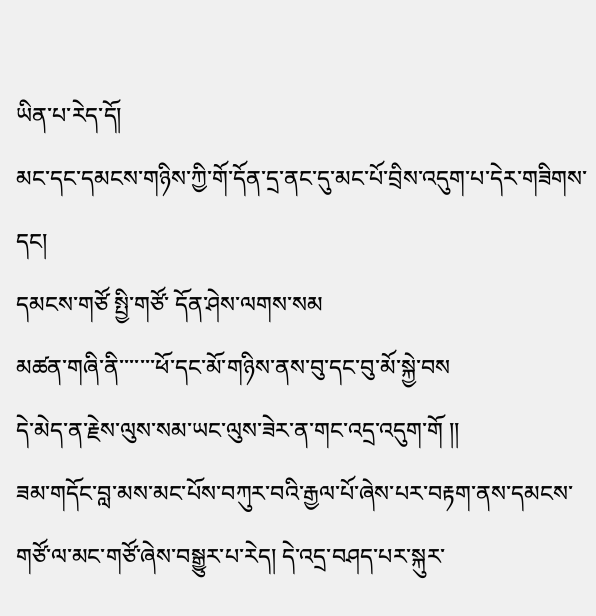ཡིན་པ་རེད་དོ།
མང་དང་དམངས་གཉིས་ཀྱི་གོ་དོན་དྲ་ནང་དུ་མང་པོ་བྲིས་འདུག་པ་དེར་གཟིགས་དང།
དམངས་གཙོ སྤྱི་གཙོ་ དོན་ཤེས་ལགས་སམ
མཚན་གཞི་ནི་་་་་་་ཕོ་དང་མོ་གཉིས་ནས་བུ་དང་བུ་མོ་སྐྱེ་བས
དེ་མེད་ན་རྗེས་ལུས་སམ་ཡང་ལུས་ཟེར་ན་གང་འདྲ་འདུག་གོ །།
ཟམ་གདོང་བླ་མས་མང་པོས་བཀུར་བའི་རྒྱལ་པོ་ཞེས་པར་བརྟག་ནས་དམངས་གཙོ་ལ་མང་གཙོ་ཞེས་བསྒྱུར་པ་རེད། དེ་འདྲ་བཤད་པར་སྐུར་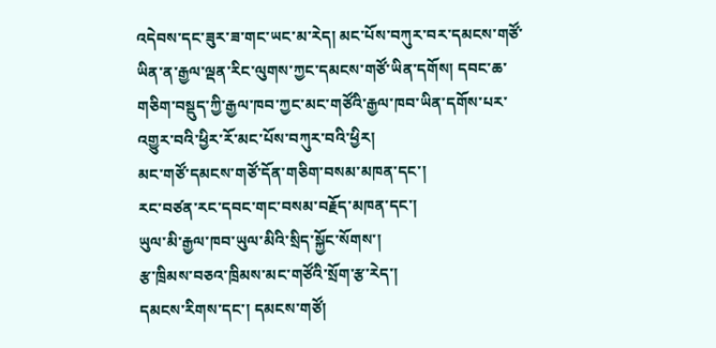འདེབས་དང་ཟུར་ཟ་གང་ཡང་མ་རེད། མང་པོས་བཀུར་བར་དམངས་གཙོ་ཡིན་ན་རྒྱལ་ལྡན་རིང་ལུགས་ཀྱང་དམངས་གཙོ་ཡིན་དགོས། དབང་ཆ་གཅིག་བསྡུད་ཀྱི་རྒྱལ་ཁབ་ཀྱང་མང་གཙོའི་རྒྱལ་ཁབ་ཡིན་དགོས་པར་འགྱུར་བའི་ཕྱིར་རོ་མང་པོས་བཀུར་བའི་ཕྱིར།
མང་གཙོ་དམངས་གཙོ་དོན་གཅིག་བསམ་མཁན་དང་།
རང་བཙན་རང་དབང་གང་བསམ་བརྗོད་མཁན་དང་།
ཡུལ་མི་རྒྱལ་ཁབ་ཡུལ་མིའི་སྲིད་སྐྱོང་སོགས་།
རྩ་ཁྲིམས་བཅའ་ཁྲིམས་མང་གཙོའི་སྲོག་རྩ་རེད་།
དམངས་རིགས་དང་། དམངས་གཙོ།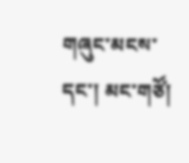གཞུང་མངས་དང་། མང་གཙོ།